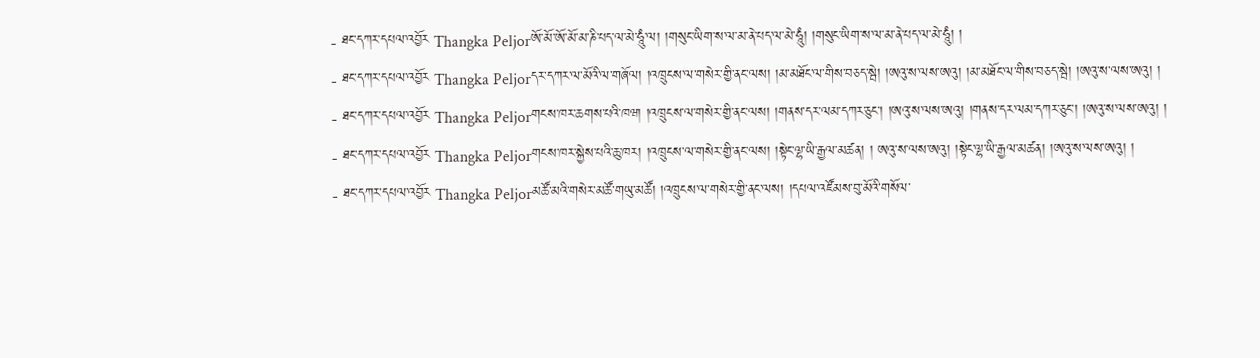- ཐང་དཀར་དཔལ་འབྱོར Thangka Peljorཨོ་མོ་ཨོ་མོ་མ་ཎི་པད་ལ་མེ་ཧཱུཾ་ལ། །གསུང་ཡིག་ས་ལ་མ་ནེ་པད་ལ་མེ་ཧཱུཾ། །གསུང་ཡིག་ས་ལ་མ་ནེ་པད་ལ་མེ་ཧཱུཾ། །
- ཐང་དཀར་དཔལ་འབྱོར Thangka Peljorདར་དཀར་ལ་མོའི་ལ་གཞོལ། །འཁྲུངས་ལ་གསེར་གྱི་ནང་ལས། །མ་མཐོང་ལ་གིས་བཅད་སྦེ། །ཨའུ་ས་ལས་ཨའུ། །མ་མཐོང་ལ་གིས་བཅད་སྦེ། །ཨའུ་ས་ལས་ཨའུ། །
- ཐང་དཀར་དཔལ་འབྱོར Thangka Peljorགངས་ཁར་ཆགས་པའི་ཁཝ། །འཁྲུངས་ལ་གསེར་གྱི་ནང་ལས། །གནས་དར་ལམ་དཀར་ཅུང་། །ཨའུ་ས་ལས་ཨའུ། །གནས་དར་ལམ་དཀར་ཅུང་། །ཨའུ་ས་ལས་ཨའུ། །
- ཐང་དཀར་དཔལ་འབྱོར Thangka Peljorགངས་ཁར་སྐྱེས་པའི་ཆུ་ཁར། །འཁྲུངས་ལ་གསེར་གྱི་ནང་ལས། །སྟེང་ལྷ་ཡི་རྒྱལ་མཚན། ། ཨའུ་ས་ལས་ཨའུ། །སྟེང་ལྷ་ཡི་རྒྱལ་མཚན། །ཨའུ་ས་ལས་ཨའུ། །
- ཐང་དཀར་དཔལ་འབྱོར Thangka Peljorམཚོ་མའི་གསེར་མཚོ་གཡུ་མཚོ། །འཁྲུངས་ལ་གསེར་གྱི་ནང་ལས། །དཔལ་འཛོམས་བུ་མོའི་གསོལ་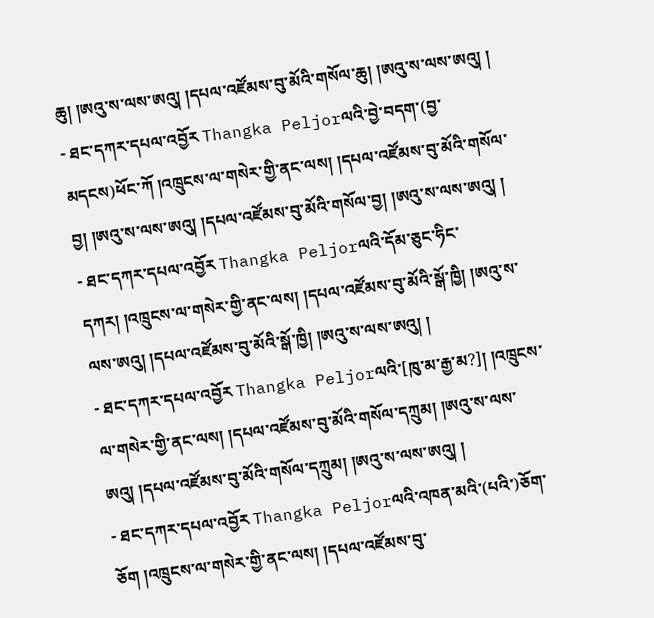ཆུ། །ཨའུ་ས་ལས་ཨའུ། །དཔལ་འཛོམས་བུ་མོའི་གསོལ་ཆུ། །ཨའུ་ས་ལས་ཨའུ། །
- ཐང་དཀར་དཔལ་འབྱོར Thangka Peljorལའི་བྱེ་བདག་(བྱ་མདངས)ཕོང་ཀོ །འཁྲུངས་ལ་གསེར་གྱི་ནང་ལས། །དཔལ་འཛོམས་བུ་མོའི་གསོལ་བྱ། །ཨའུ་ས་ལས་ཨའུ། །དཔལ་འཛོམས་བུ་མོའི་གསོལ་བྱ། །ཨའུ་ས་ལས་ཨའུ། །
- ཐང་དཀར་དཔལ་འབྱོར Thangka Peljorལའི་དོམ་ཅུང་ཧིང་དཀར། །འཁྲུངས་ལ་གསེར་གྱི་ནང་ལས། །དཔལ་འཛོམས་བུ་མོའི་སྒོ་ཁྱི། །ཨའུ་ས་ལས་ཨའུ། །དཔལ་འཛོམས་བུ་མོའི་སྒོ་ཁྱི། །ཨའུ་ས་ལས་ཨའུ། །
- ཐང་དཀར་དཔལ་འབྱོར Thangka Peljorལའི་[ཁུ་མ་རྒྱ་མ?]། །འཁྲུངས་ལ་གསེར་གྱི་ནང་ལས། །དཔལ་འཛོམས་བུ་མོའི་གསོལ་དཀྲུམ། །ཨའུ་ས་ལས་ཨའུ། །དཔལ་འཛོམས་བུ་མོའི་གསོལ་དཀྲུམ། །ཨའུ་ས་ལས་ཨའུ། །
- ཐང་དཀར་དཔལ་འབྱོར Thangka Peljorལའི་འཁན་མའི་(པའི་)ཅོག་ཅོག །འཁྲུངས་ལ་གསེར་གྱི་ནང་ལས། །དཔལ་འཛོམས་བུ་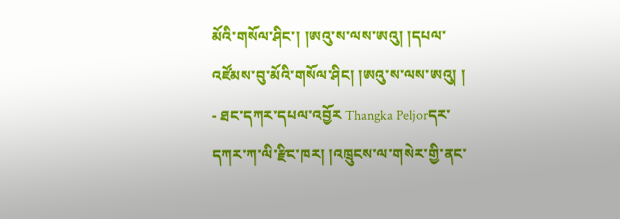མོའི་གསོལ་ཤིང་། །ཨའུ་ས་ལས་ཨའུ། །དཔལ་འཛོམས་བུ་མོའི་གསོལ་ཤིང། །ཨའུ་ས་ལས་ཨའུ། །
- ཐང་དཀར་དཔལ་འབྱོར Thangka Peljorདར་དཀར་ཀ་ལི་རྫིང་ཁར། །འཁྲུངས་ལ་གསེར་གྱི་ནང་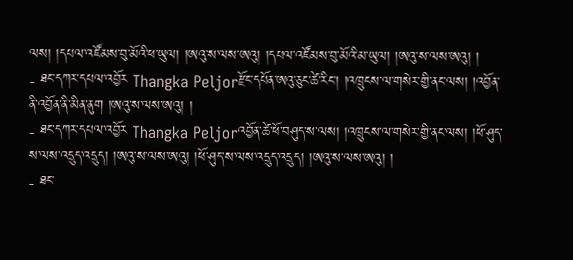ལས། །དཔལ་འཛོམས་བུ་མོའི་ཕ་ཡུལ། །ཨའུ་ས་ལས་ཨའུ། །དཔལ་འཛོམས་བུ་མོའི་མ་ཡུལ། །ཨའུ་ས་ལས་ཨའུ། །
- ཐང་དཀར་དཔལ་འབྱོར Thangka Peljorརྫོང་དཔོན་ཨའུ་ཅུང་ཚེ་རིང་། །འཁྲུངས་ལ་གསེར་གྱི་ནང་ལས། །འབྱོན་ནི་འབྱོན་ནི་མིན་ནུག །ཨའུ་ས་ལས་ཨའུ། །
- ཐང་དཀར་དཔལ་འབྱོར Thangka Peljorའབྱོན་ཚེ་ཕོ་བཤུད་ས་ལས། །འཁྲུངས་ལ་གསེར་གྱི་ནང་ལས། །ཕོ་ཤུད་ས་ལས་འདྲུད་འདྲུད། །ཨའུ་ས་ལས་ཨའུ། །ཕོ་ཤུད་ས་ལས་འདྲུད་འདྲུད། །ཨའུ་ས་ལས་ཨའུ། །
- ཐང་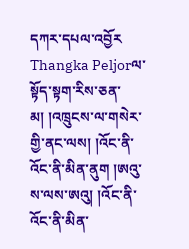དཀར་དཔལ་འབྱོར Thangka Peljorལ་སྟོད་སྟག་རིས་ཅན་མ། །འཁྲུངས་ལ་གསེར་གྱི་ནང་ལས། །འོང་ནི་འོང་ནི་མིན་ནུག །ཨའུ་ས་ལས་ཨའུ། །འོང་ནི་འོང་ནི་མིན་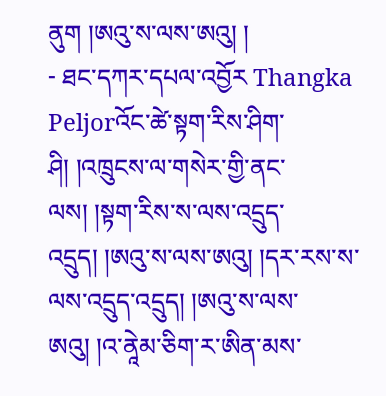ནུག །ཨའུ་ས་ལས་ཨའུ། །
- ཐང་དཀར་དཔལ་འབྱོར Thangka Peljorའོང་ཚེ་སྟག་རིས་ཤིག་ཤི། །འཁྲུངས་ལ་གསེར་གྱི་ནང་ལས། །སྟག་རིས་ས་ལས་འདྲུད་འདྲུད། །ཨའུ་ས་ལས་ཨའུ། །དར་རས་ས་ལས་འདྲུད་འདྲུད། །ཨའུ་ས་ལས་ཨའུ། །འ་ནཱེམ་ཅིག་ར་ཨིན་མས་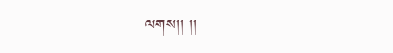ལགས།། །།